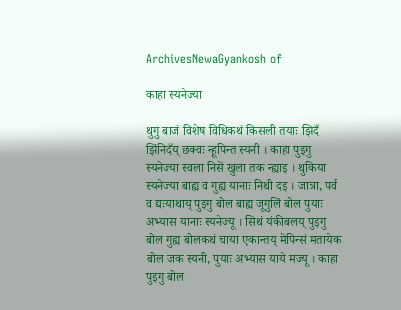ArchivesNewaGyankosh of

काहा स्यनेज्या

थुगु बाजं विशेष विधिकथं किसली तयाः झिदँ झिंनिदँय् छक्वः न्हूपिन्त स्यनी । काहा पुइगु स्यनेज्या स्वला निसें खुला तक न्ह्याइ । थुकिया स्यनेज्या बाह्य व गुह्य यानाः निथी दइ । जात्रा, पर्व व द्यःयाथाय् पुइगु बोल बाह्य जूगुलिं बोल पुयाः अभ्यास यानाः स्यनेज्यू । सिथं यंकीबलय् पुइगु बोल गुह्य बोलकथं चाया एकान्तय् मेपिन्सं मतायेक बोल जक स्यनी, पुयाः अभ्यास याये मज्यू । काहा पुइगु बोल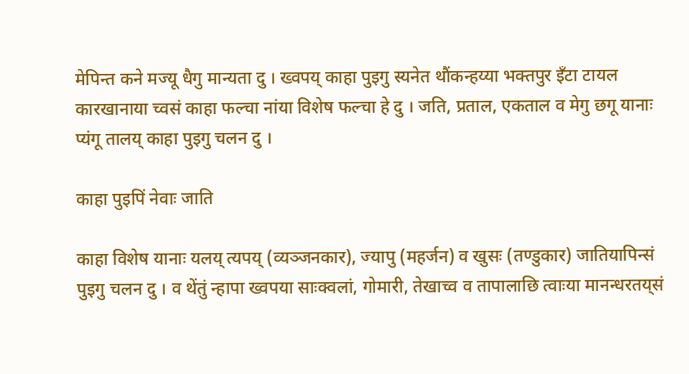मेपिन्त कने मज्यू धैगु मान्यता दु । ख्वपय् काहा पुइगु स्यनेत थौंकन्हय्या भक्तपुर इँटा टायल कारखानाया च्वसं काहा फल्चा नांया विशेष फल्चा हे दु । जति, प्रताल, एकताल व मेगु छगू यानाः प्यंगू तालय् काहा पुइगु चलन दु ।

काहा पुइपिं नेवाः जाति

काहा विशेष यानाः यलय् त्यपय् (व्यञ्जनकार), ज्यापु (महर्जन) व खुसः (तण्डुकार) जातियापिन्सं पुइगु चलन दु । व थेंतुं न्हापा ख्वपया साःक्वलां, गोमारी, तेखाच्व व तापालाछि त्वाःया मानन्धरतय्‌सं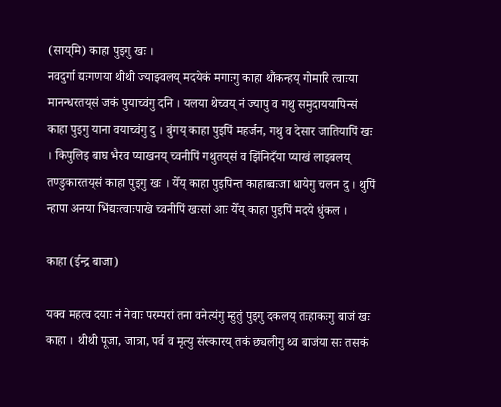(साय्‌मि) काहा पुइगु खः ।
नवदुर्गा द्यःगणया थीथी ज्याझ्वलय् मदयेकं मगाःगु काहा थौंकन्हय् गोमारि त्वाःया मानन्धरतय्‌सं जकं पुयाच्वंगु दनि । यलया थेच्वय् नं ज्यापु व गथु समुदाययापिन्सं काहा पुइगु याना वयाच्वंगु दु । बुंगय् काहा पुइपिं महर्जन, गथु व देसार जातियापिं खः । किपुलिइ बाघ भैरव प्याखनय् च्वनीपिं गथुतय्‌सं व झिंनिदँया प्याखं लाइबलय् तण्डुकारतय्‌सं काहा पुइगु खः । येँय् काहा पुइपिन्त काहाब्वःजा धायेगु चलन दु । थुपिं न्हापा अनया भिंद्यःत्वाःपाखे च्वनीपिं खःसां आः येँय् काहा पुइपिं मदये धुंकल ।

काहा (ईन्द्र बाजा)

यक्व महत्व दयाः नं नेवाः परम्परां तना वनेत्यंगु म्हुतुं पुइगु दकलय् तःहाकःगु बाजं खः काहा । थीथी पूजा, जात्रा, पर्व व मृत्यु संस्कारय् तकं छ्यलीगु थ्व बाजंया सः तसकं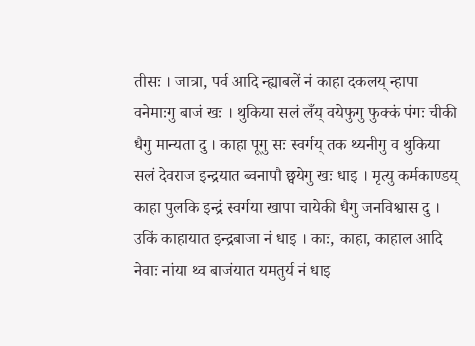तीसः । जात्रा, पर्व आदि न्ह्याबलें नं काहा दकलय् न्हापा वनेमाःगु बाजं खः । थुकिया सलं लँय् वयेफुगु फुक्कं पंगः चीकी धैगु मान्यता दु । काहा पूगु सः स्वर्गय् तक थ्यनीगु व थुकिया सलं देवराज इन्द्रयात ब्वनापौ छ्वयेगु खः धाइ । मृत्यु कर्मकाण्डय् काहा पुलकि इन्द्रं स्वर्गया खापा चायेकी धैगु जनविश्वास दु । उकिं काहायात इन्द्रबाजा नं धाइ । काः, काहा, काहाल आदि नेवाः नांया थ्व बाजंयात यमतुर्य नं धाइ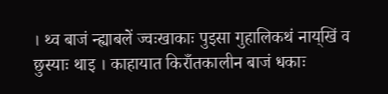। थ्व बाजं न्ह्याबलें ज्वःखाकाः पुइसा गुहालिकथं नाय्‌खिं व छुस्याः थाइ । काहायात किराँतकालीन बाजं धकाः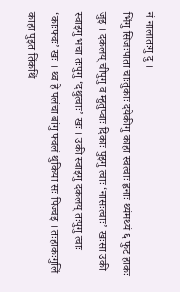नं नालातःगु दु ।
भिंगु सिजःपाता चाःतुकाः दयेकीगु काहा स्वत्वाः ह्वनाः थ्यंमथ्यं ६ फुट हाकः जुइ । दकलय् चीपुगु व म्हुतुप्वाः दिकाः पुइगु त्वाः ‘नासःत्वाः’ खःसा उकी स्वाइगु भचा तःपुगु ‘दथुत्वाः’ खः । उकी स्वाइगु दकलय् तःपुगु त्वाः ‘काःफ्वः’ खः । थ्व हे पलंचा बांगु फ्वलं थुकिया सः पिज्वइ । तःहाकःगुलिं काहा पुइत तिंकथिं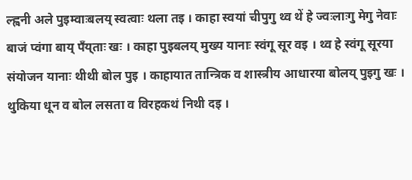ल्ह्वनी अले पुइम्वाःबलय् स्वत्वाः थला तइ । काहा स्वयां चीपुगु थ्व थें हे ज्वःलाःगु मेगु नेवाः बाजं प्वंगा बाय् पँय्‌ताः खः । काहा पुइबलय् मुख्य यानाः स्वंगू सूर वइ । थ्व हे स्वंगू सूरया संयोजन यानाः थीथी बोल पुइ । काहायात तान्त्रिक व शास्त्रीय आधारया बोलय् पुइगु खः । थुकिया धून व बोल लसता व विरहकथं निथी दइ ।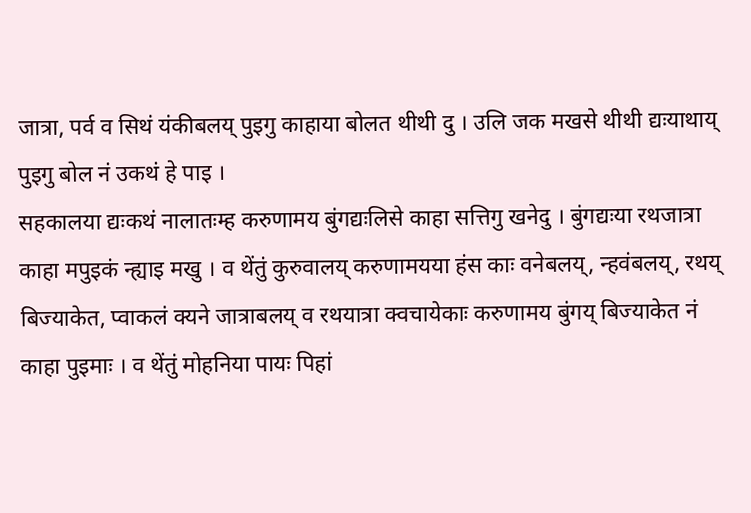जात्रा, पर्व व सिथं यंकीबलय् पुइगु काहाया बोलत थीथी दु । उलि जक मखसे थीथी द्यःयाथाय् पुइगु बोल नं उकथं हे पाइ ।
सहकालया द्यःकथं नालातःम्ह करुणामय बुंगद्यःलिसे काहा सत्तिगु खनेदु । बुंगद्यःया रथजात्रा काहा मपुइकं न्ह्याइ मखु । व थेंतुं कुरुवालय् करुणामयया हंस काः वनेबलय्, न्हवंबलय्, रथय् बिज्याकेत, प्वाकलं क्यने जात्राबलय् व रथयात्रा क्वचायेकाः करुणामय बुंगय् बिज्याकेत नं काहा पुइमाः । व थेंतुं मोहनिया पायः पिहां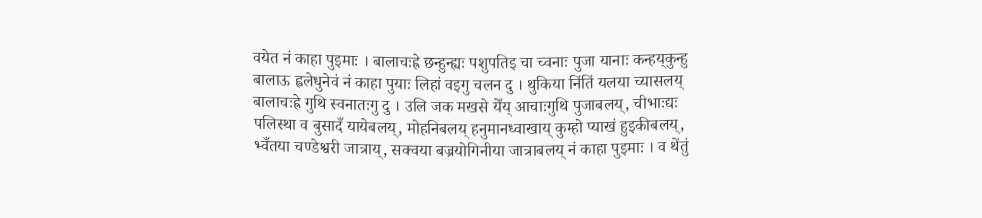वयेत नं काहा पुइमाः । बालाचःह्रे छन्हुन्ह्यः पशुपतिइ चा च्वनाः पुजा यानाः कन्हय्‌कुन्हु बालाऊ ह्वलेधुनेवं नं काहा पुयाः लिहां वइगु चलन दु । थुकिया निंतिं यलया च्यासलय् बालाचःह्रे गुथि स्वनातःगु दु । उलि जक मखसे येँय् आचाःगुथि पुजाबलय्, चीभाःद्यः पलिस्था व बुसादँ यायेबलय्, मोहनिबलय् हनुमानध्वाखाय् कुम्हो प्याखं हुइकीबलय्, भ्वँतया चण्डेश्वरी जात्राय्, सक्वया बज्रयोगिनीया जात्राबलय् नं काहा पुइमाः । व थेंतुं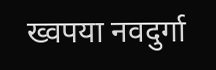ख्वपया नवदुर्गा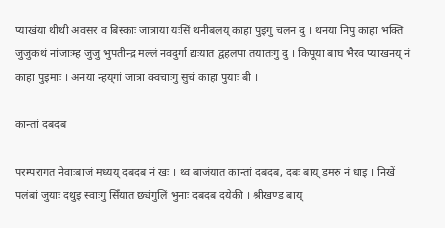प्याखंया थीथी अवसर व बिस्काः जात्राया यःसिं थनीबलय् काहा पुइगु चलन दु । थनया निपु काहा भक्ति जुजुकथं नांजाःम्ह जुजु भुपतीन्द्र मल्लं नवदुर्गा द्यःयात द्वहलपा तयातःगु दु । किपूया बाघ भैरव प्याखनय् नं काहा पुइमाः । अनया न्हय्‌गां जात्रा क्वचाःगु सुचं काहा पुयाः बी ।

कान्तां दबदब

परम्परागत नेवाःबाजं मध्यय् दबदब नं खः । थ्व बाजंयात कान्तां दबदब, दबः बाय् डमरु नं धाइ । निखें पलंबां जुयाः दथुइ स्वाःगु सिँयात छ्यंगुलिं भुनाः दबदब दयेकी । श्रीखण्ड बाय्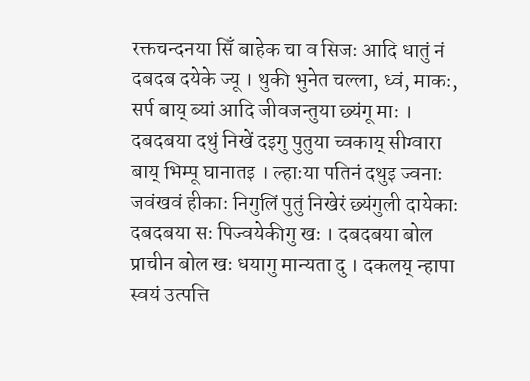रक्तचन्दनया सिँ बाहेक चा व सिजः आदि धातुं नं दबदब दयेके ज्यू । थुकी भुनेत चल्ला, ध्वं, माकः, सर्प बाय् ब्यां आदि जीवजन्तुया छ्यंगू माः । दबदबया दथुं निखें दइगु पुतुया च्वकाय् सीग्वारा बाय् भिम्पू घानातइ । ल्हाःया पतिनं दथुइ ज्वनाः जवंखवं हीकाः निगुलिं पुतुं निखेरं छ्यंगुली दायेकाः दबदबया सः पिज्वयेकीगु खः । दबदबया बोल प्राचीन बोल खः धयागु मान्यता दु । दकलय् न्हापा स्वयं उत्पत्ति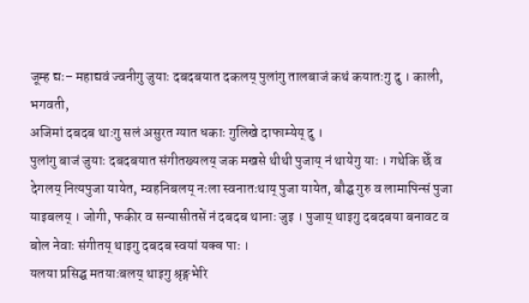जूम्ह द्यः– महाद्यवं ज्वनीगु जुयाः दबदबयात दकलय् पुलांगु तालबाजं कथं कयातःगु दु । काली, भगवती,
अजिमां दबदब थाःगु सलं असुरत ग्यात धकाः गुलिखे दाफाम्येय् दु ।
पुलांगु बाजं जुयाः दबदबयात संगीतख्यलय् जक मखसे थीथी पुजाय् नं थायेगु याः । गथेकि छेँ व देगलय् नित्यपुजा यायेत, म्वहनिबलय् नःला स्वनातःथाय् पुजा यायेत, बौद्घ गुरु व लामापिन्सं पुजा याइबलय्‌ । जोगी, फकीर व सन्यासीतसें नं दबदब थानाः जुइ । पुजाय् थाइगु दबदबया बनावट व बोल नेवाः संगीतय् थाइगु दबदब स्वयां यक्व पाः ।
यलया प्रसिद्घ मतयाःबलय् थाइगु श्रृङ्गभेरि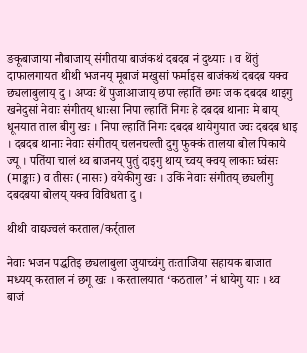ङकूबाजाया नौबाजाय् संगीतया बाजंकथं दबदब नं दुथ्याः । व थेंतुं दाफालगायत थीथी भजनय् मूबाजं मखुसां फर्माइस बाजंकथं दबदब यक्व छ्यलाबुलाय् दु । अप्वः थें पुजाआजाय् छपा ल्हातिं छगः जक दबदब थाइगु खनेदुसां नेवाः संगीतय् धाःसा निपा ल्हातिं निगः हे दबदब थानाः मे बाय् धूनयात ताल बीगु खः । निपा ल्हातिं निगः दबदब थायेगुयात ज्वः दबदब धाइ । दबदब थानाः नेवाः संगीतय् चलनचल्ती दुगु फुक्कं तालया बोल पिकाये ज्यू । पतिंया चालं थ्व बाजनय् पुतुं दाइगु थाय् च्वय् क्वय् लाकाः घ्वंसः (माङ्काः) व तीसः (नासः) वयेकीगु खः । उकिं नेवाः संगीतय् छ्यलीगु दबदबया बोलय् यक्व विविधता दु ।

थीथी वाद्यज्वलं करताल/कर्र्ताल

नेवाः भजन पद्धतिइ छ्यलाबुला जुयाच्वंगु तःताजिया सहायक बाजात मध्यय् करताल नं छगू खः । करतालयात ‘कठताल’ नं धायेगु याः । थ्व बाजं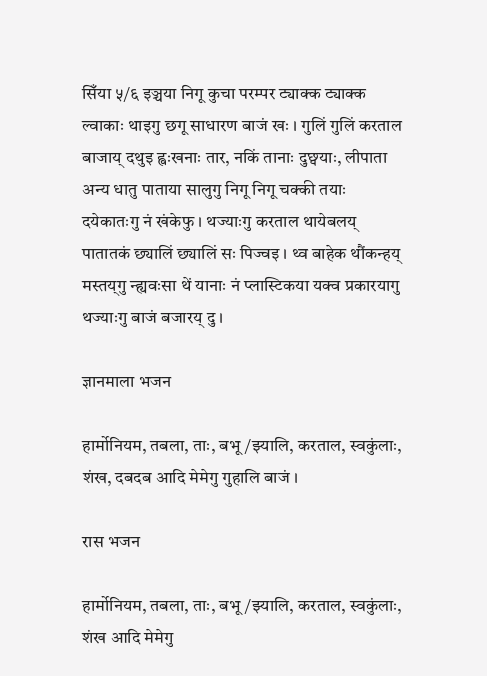सिँया ५/६ इञ्चया निगू कुचा परम्पर ट्याक्क ट्याक्क ल्वाकाः थाइगु छगू साधारण बाजं खः । गुलिं गुलिं करताल बाजाय् दथुइ ह्वःखनाः तार, नकिं तानाः दुछ्वयाः, लीपाता अन्य धातु पाताया सालुगु निगू निगू चक्की तयाः दयेकातःगु नं खंकेफु । थज्याःगु करताल थायेबलय् पातातकं छ्यालिं छ्यालिं सः पिज्वइ । थ्व बाहेक थौंकन्हय् मस्तय्‌गु न्ह्यवःसा थें यानाः नं प्लास्टिकया यक्व प्रकारयागु थज्याःगु बाजं बजारय् दु ।

ज्ञानमाला भजन

हार्मोनियम, तबला, ताः, बभू/झ्यालि, करताल, स्वकुंलाः, शंख, दबदब आदि मेमेगु गुहालि बाजं ।

रास भजन

हार्मोनियम, तबला, ताः, बभू/झ्यालि, करताल, स्वकुंलाः, शंख आदि मेमेगु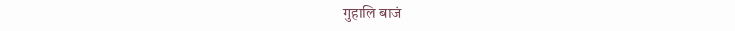गुहालि बाजं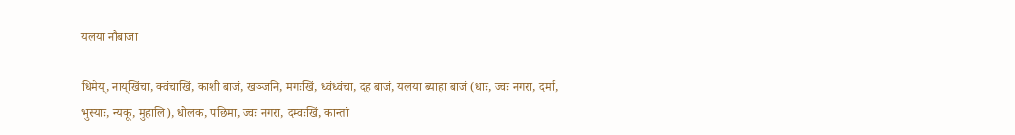यलया नौबाजा

धिमेय्, नाय्‌खिंचा, क्वंचाखिं, काशी बाजं, खञ्जनि, मगःखिं, ध्वंध्वंचा, दह बाजं, यलया ब्याहा बाजं (धाः, ज्वः नगरा, दर्मा, भुस्याः, न्यकू, मुहालि), धोलक, पछिमा, ज्वः नगरा, दम्वःखिं, कान्तां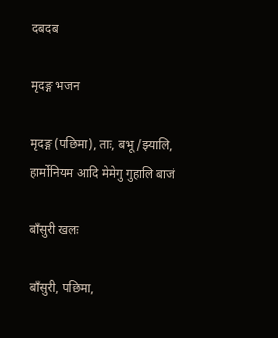दबदब

मृदङ्ग भजन

मृदङ्ग (पछिमा), ताः, बभू/झ्यालि, हार्मोनियम आदि मेमेगु गुहालि बाजं

बाँसुरी खलः

बाँसुरी, पछिमा,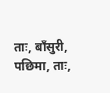ताः, बाँसुरी, पछिमा, ताः,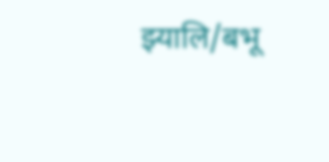झ्यालि/बभू